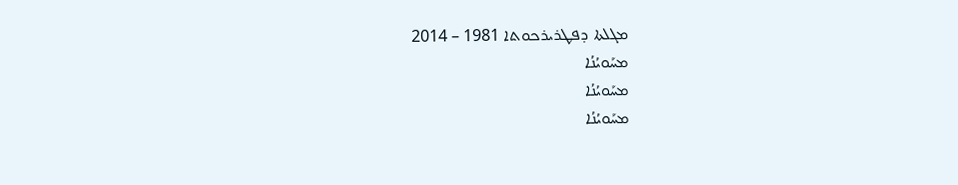ܡܓܠܬܐ ܕܦܛܪܝܪܟܘܬܐ 1981 – 2014
ܡܚܰܘܝܳܢܳܐ
ܡܚܰܘܝܳܢܳܐ
ܡܚܰܘܝܳܢܳܐ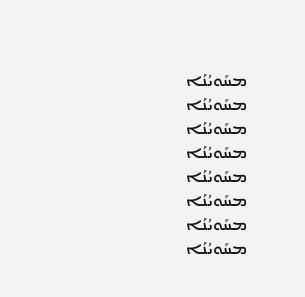ܡܚܰܘܝܳܢܳܐ
ܡܚܰܘܝܳܢܳܐ
ܡܚܰܘܝܳܢܳܐ
ܡܚܰܘܝܳܢܳܐ
ܡܚܰܘܝܳܢܳܐ
ܡܚܰܘܝܳܢܳܐ
ܡܚܰܘܝܳܢܳܐ
ܡܚܰܘܝܳܢܳܐ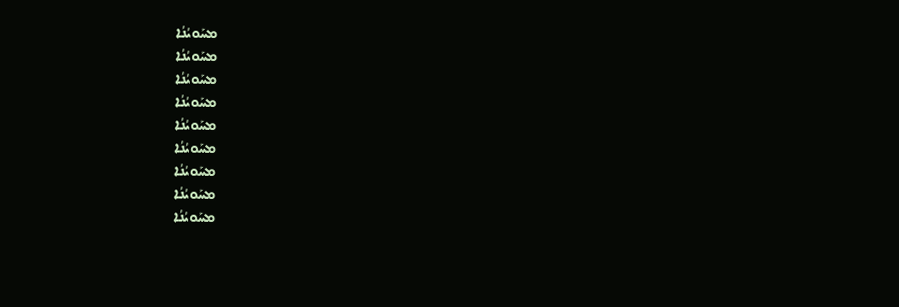ܡܚܰܘܝܳܢܳܐ
ܡܚܰܘܝܳܢܳܐ
ܡܚܰܘܝܳܢܳܐ
ܡܚܰܘܝܳܢܳܐ
ܡܚܰܘܝܳܢܳܐ
ܡܚܰܘܝܳܢܳܐ
ܡܚܰܘܝܳܢܳܐ
ܡܚܰܘܝܳܢܳܐ
ܡܚܰܘܝܳܢܳܐ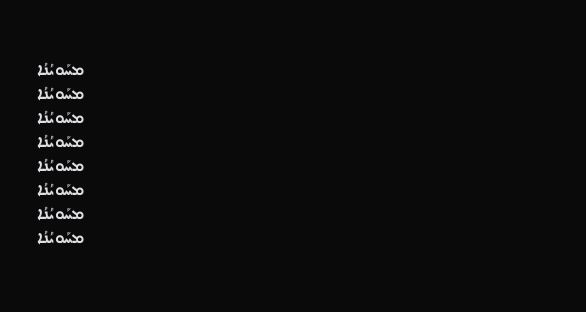ܡܚܰܘܝܳܢܳܐ
ܡܚܰܘܝܳܢܳܐ
ܡܚܰܘܝܳܢܳܐ
ܡܚܰܘܝܳܢܳܐ
ܡܚܰܘܝܳܢܳܐ
ܡܚܰܘܝܳܢܳܐ
ܡܚܰܘܝܳܢܳܐ
ܡܚܰܘܝܳܢܳܐ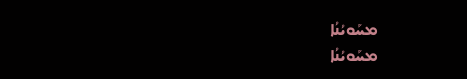ܡܚܰܘܝܳܢܳܐ
ܡܚܰܘܝܳܢܳܐ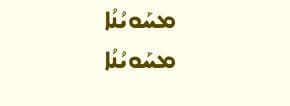ܡܚܰܘܝܳܢܳܐ
ܡܚܰܘܝܳܢܳܐ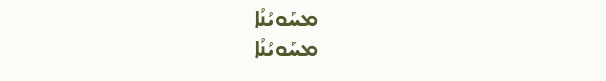ܡܚܰܘܝܳܢܳܐ
ܡܚܰܘܝܳܢܳܐ